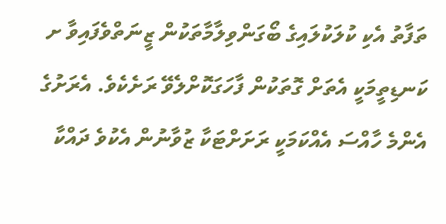ތަފާތު އެކި ކުލަކުލައިގެ ބޯގަންވިލާމާތަކުން ޒީނަތްވެފައިވާ ށ ކަނޑިތީމަކީ އެތަށް ގޮތަކުން ފާހަގަކޮށްލެވޭ ރަށެކެވެ. އެރަށުގެ އެންމެ ހާއްސަ އެއްކަމަކީ ރަށަށްޓަކާ ޒުވާނުން އެކުވެ ދައްކާ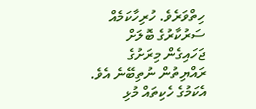ހިތްވަރެވެ. ހުރިހާކަމެއް ސަރުކާރުގެ ބޮލަށް ޖަހައިގެން މިރަށުގެ ރައްޔިތުން ނުތިބޭނެ އެވެ. އެކަމުގެ ހެކިތައް މުޅި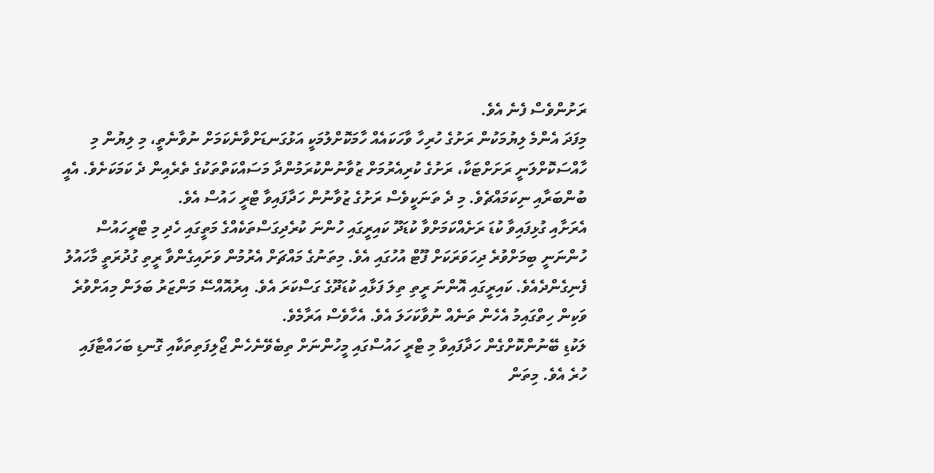ރަށުންވެސް ފެނެ އެވެ.
މިފަދަ އެންމެ ލިޔުމަކުން ރަށުގެ ހުރިހާ ވާހަކައެއް ހާމަކޮށްލުމަކީ އަޅުގަނޑަށްވާނެކަމަށް ނުވާނެތީ، މި ލިޔުން މި ހާއްސަކޮށްލަނީ ރަށަށްޓަކާ، ރަށުގެ ކުރިއެރުމަށް ޒުވާނުންކުރަމުންދާ މަސައްކަތްތަކުގެ ތެރެއިން ދެ ކަމަކަށެވެ. އެއީ ބުންބަރާއި ނިކަމައްޗެވެ. މި ދެ ތަނަކީވެސް ރަށުގެ ޒުވާނުން ހަދާފައިވާ ޓްރީ ހައުސް އެވެ.
އެރަށާއި ގުޅިފައިވާ ކުޑަ ރަށެއްކަމަށްވާ ކުޑަދޫ ކައިރީގައި ހުންނަ ކުރެދިގަސްތަކެއްގެ މަތީގައި ހެދި މި ޓްރީހައުސް ހުންނަނީ ބިމަށްވުރެ ދިހަވަރަކަށް ފޫޓް އުހުގައި އެވެ. މިތަނުގެ މައްޗަށް އެރުމުން ވަށައިގެންވާ ރީތި ގުދުރަތީ މާހައުލު ފެނިގެންދެއެވެ. ކައިރީގައި އޮންނަ ރީތި ތިލަ ފަޅާއި ކުޑަދޫގެ ގަސްކަރަ އެވެ. އިރުއޮއްސޭ މަންޒަރު ބަލަން މިއަށްވުރެ ވަކިން ހިތްގައިމު އެހެން ތަނެއް ނުވާކަހަލަ އެވެ. އެހާވެސް އަރާމެވެ.
ލަކުޑި ބޭނުންކޮށްގެން ހަދާފައިވާ މި ޓްރީ ހައުސްގައި މީހުންނަށް ތިބެވޭނެހެން ޖޯލިފަތިތަކާއި ގޮނޑި ބަހައްޓާފައި ހުރެ އެވެ. މިތަން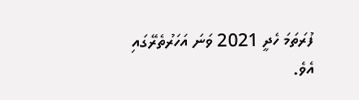ފުރަތަމަ ހެދީ 2021 ވަނަ އަހަރުތެރޭގައި އެވެ.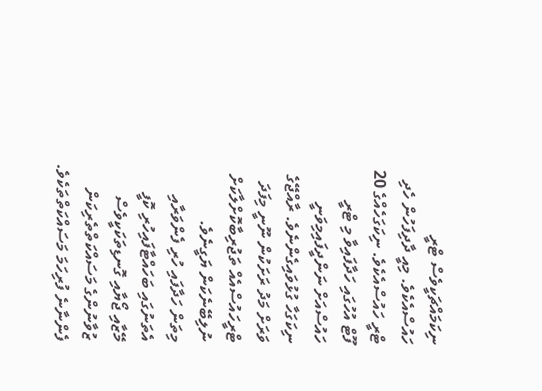ނިކަމައްޗަކީވެސް ޓްރީ ހައުސްއެކެވެ. މިއީ ދާދިފަހުން ހެދި ޓްރީ ހައުސްއެކެވެ. ނިކަގަހެއްގެ 20 ފޫޓް އުހުގައި ހަދާފައިވާ މި ޓްރީ ހައުސްއަށް ނަންދީފައިމިވަނީ ނިކަގަހާ ގުޅުވައިގެންނެވެ. ރާއްޖޭގެ ވަރަށް މަދު ރަށަކުން ނޫނީ މިފަދަ ޓްރީހައުސްއެއް ތަޖުރިބާކޮށްލާކަށް ނުލިބޭނެކަން ޔަގީނެވެ.
މިތަން ހަދާފައި ހުރި ފެންވަރާއި އެތަނުގައި ބަހައްޓާފައިހުރި ކޮފީ މޭޒާއި ޖޯޔާއި ގޮނޑިތަކަކީވެސް ޒުވާނުންގެ މަސައްކަތްތެރިކަން ފެންނާނެ ފުރިހަމަ މަސައްކަތްތަކެވެ.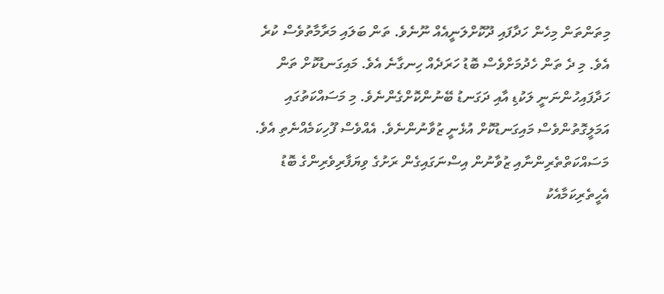މިތަންތަން މިހެން ހަދާފައި ދޫކޮށްލަނީއެއް ނޫނެވެ. ތަން ބަލައި މަރާމާތުވެސް ކުރެ އެވެ. މި ދެ ތަން ހެދުމަށްވެސް ބޮޑު ހަރަދެއް ހިނގާނެ އެވެ. މައިގަނޑުކޮށް ތަން ހަދާފައިހުންނަނީ ލަކުޑި އާއި ދަގަނޑު ބޭނުންކޮށްގެންނެވެ. މި މަސައްކަތުގައި އަމަލީގޮތުންވެސް މައިގަނޑުކޮށް އުޅެނީ ޒުވާނުންނެވެ. އެއްވެސް ފޫހިކަމެއްނެތި އެވެ.
މަސައްކަތްތެރިންނާއި ޒުވާނުން އިސްނަގައިގެން ރަށުގެ ވިޔަފާރިވެރިންގެ ބޮޑު އެހީތެރިކަމާއެކު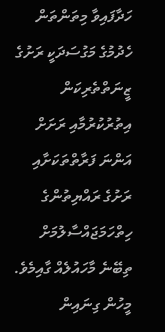ހަދާފައިވާ މިތަންތަން ހެދުމުގެ މަގުސަދަކީ ރަށުގެ ޒީނަތްތެރިކަން އިތުރުކުރުމާއި ރަށަށް އަންނަ ފަރާތްތަކަށާއި ރަށުގެ ރައްޔިތުންގެ ހިތްހަމަޖައްސާލުމަށް ތިބޭނެ މާހައުލެއް ގާއިމެވެ. މީހުން ގިނައިން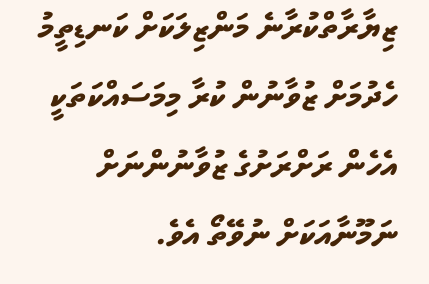ޒިޔާރާތްކުރާނެ މަންޒިލަކަށް ކަނޑިތީމު ހެދުމަށް ޒުވާނުން ކުރާ މިމަސައްކަތަކީ އެހެން ރަށްރަށުގެ ޒުވާނުންނަށް ނަމޫނާއަކަށް ނުވޭތޯ އެވެ.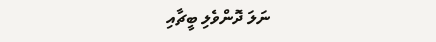ނަލަ ދޮންވެލި ބީޗާއި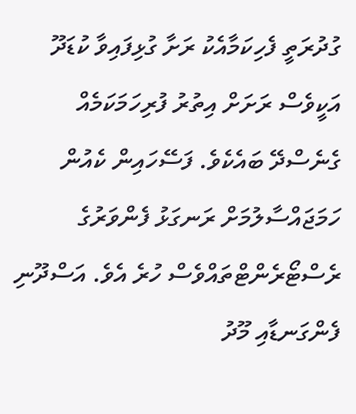ގުދުރަތީ ފެހިކަމާއެކު ރަށާ ގުޅިފައިވާ ކުޑަދޫ އަކީވެސް ރަށަށް އިތުރު ފުރިހަމަކަމެއް ގެނެސްދޭ ބައެކެވެ. ފަސޭހައިން ކެއުން ހަމަޖައްސާލުމަށް ރަނގަޅު ފެންވަރުގެ ރެސްޓޯރެންޓްތައްވެސް ހުރެ އެވެ. އަސްދޫނި ފެންގަނޑާއި މޫދު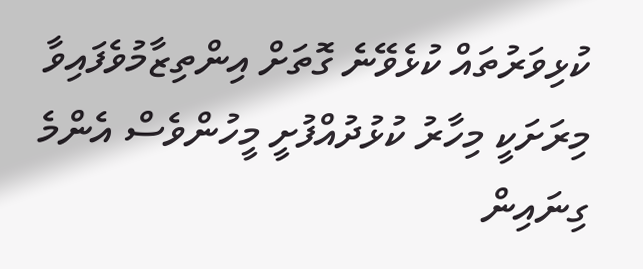ކުޅިވަރުތައް ކުޅެވޭނެ ގޮތަށް އިންތިޒާމުވެފައިވާ މިރަށަކީ މިހާރު ކުޅުދުއްފުށީ މީހުންވެސް އެންމެ ގިނައިން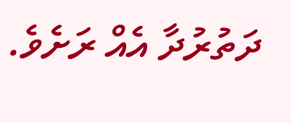ދަތުރުދާ އެއް ރަށެވެ.